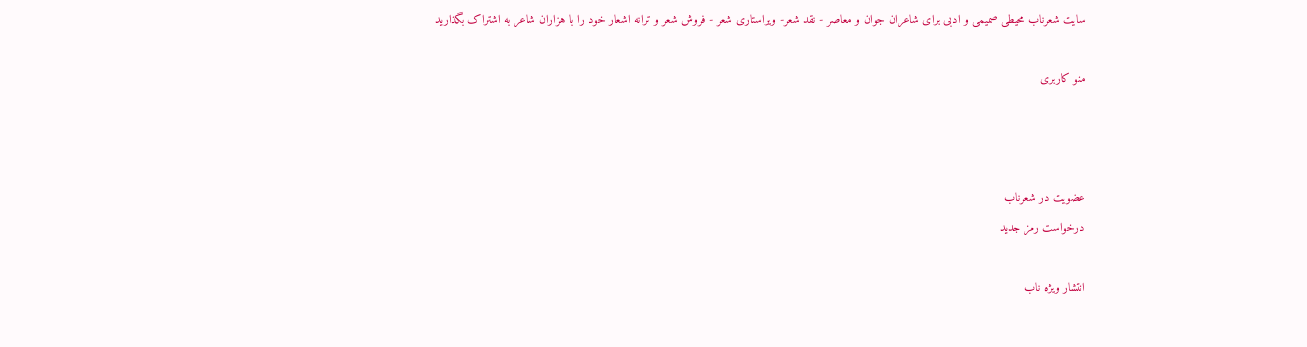سایت شعرناب محیطی صمیمی و ادبی برای شاعران جوان و معاصر - نقد شعر- ویراستاری شعر - فروش شعر و ترانه اشعار خود را با هزاران شاعر به اشتراک بگذارید

منو کاربری



عضویت در شعرناب
درخواست رمز جدید

انتشار ویژه ناب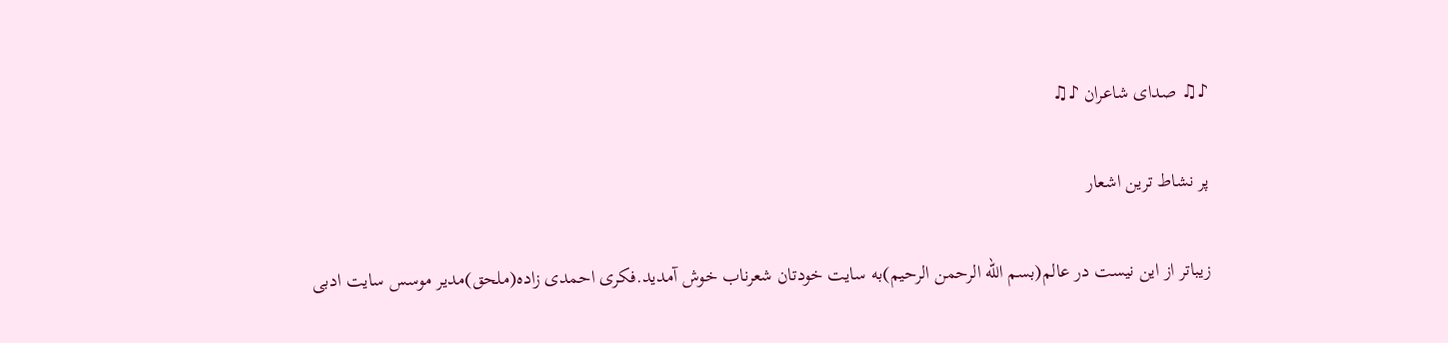♪♫ صدای شاعران ♪♫

پر نشاط ترین اشعار

زیباتر از این نیست در عالم(بسم الله الرحمن الرحیم)به سایت خودتان شعرناب خوش آمدید.فکری احمدی زاده(ملحق)مدیر موسس سایت ادبی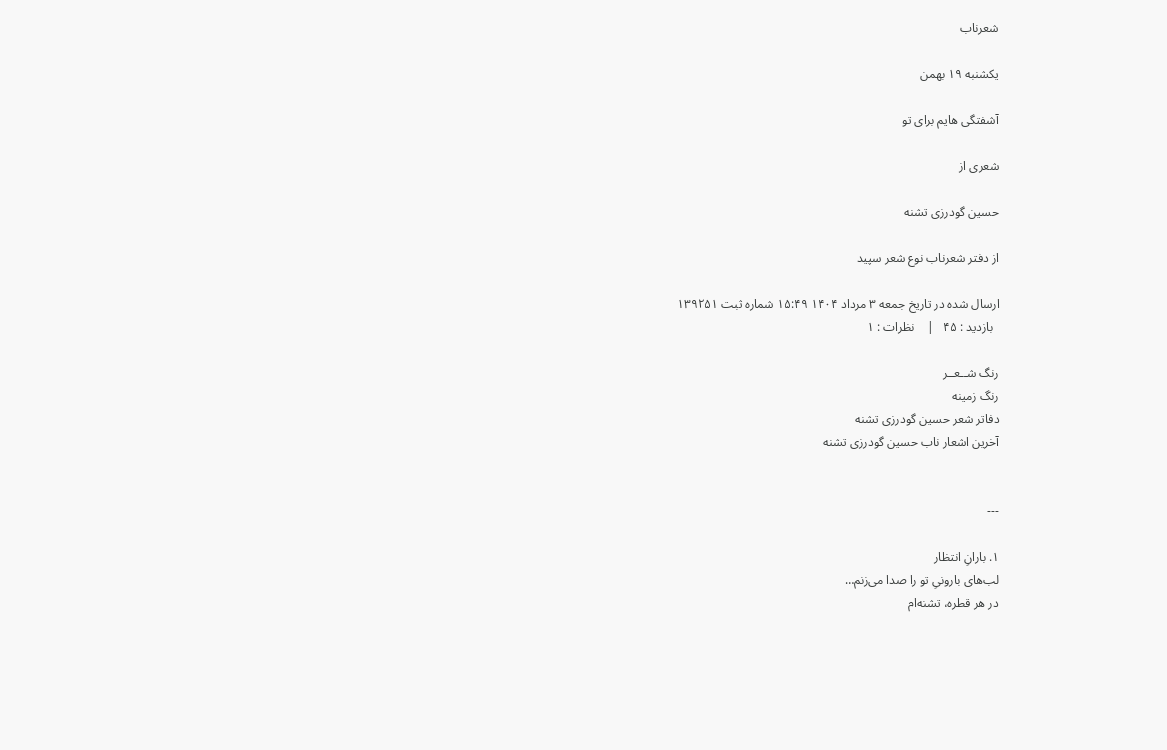شعرناب

يکشنبه ۱۹ بهمن

آشفتگی هایم برای تو

شعری از

حسین گودرزی تشنه

از دفتر شعرناب نوع شعر سپید

ارسال شده در تاریخ جمعه ۳ مرداد ۱۴۰۴ ۱۵:۴۹ شماره ثبت ۱۳۹۲۵۱
  بازدید : ۴۵   |    نظرات : ۱

رنگ شــعــر
رنگ زمینه
دفاتر شعر حسین گودرزی تشنه
آخرین اشعار ناب حسین گودرزی تشنه


---

۱. بارانِ انتظار
لب‌های بارونیِ تو را صدا می‌زنم…
در هر قطره، تشنه‌ام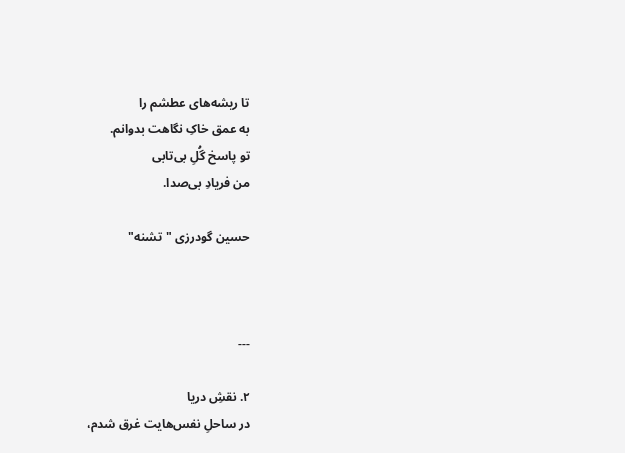تا ریشه‌های عطشم را
به عمق خاکِ نگاهت بدوانم.
تو پاسخ گُلِ بی‌تابی
من فریادِ بی‌صدا.

حسین گودرزی "تشنه"



---

۲. نقشِ دریا
در ساحلِ نفس‌هایت غرق شدم،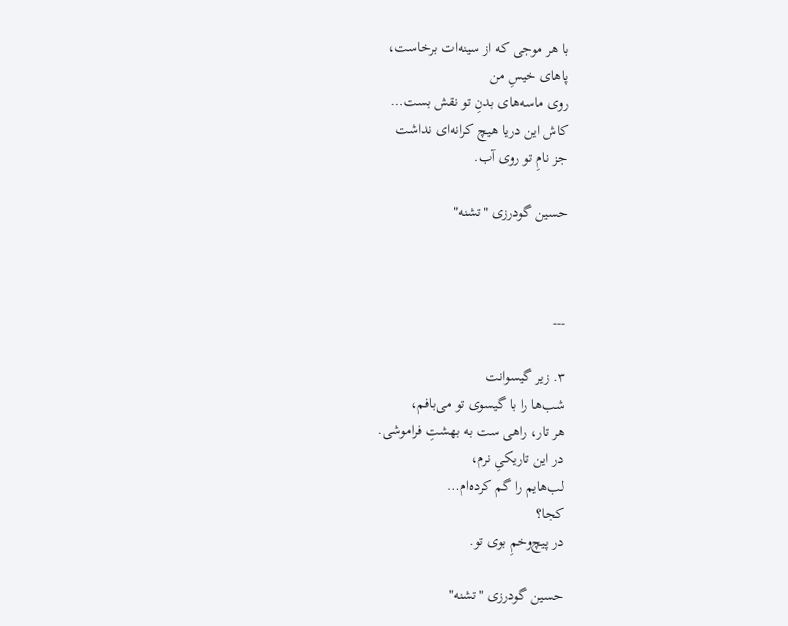با هر موجی که از سینه‌ات برخاست،
پاهای خیسِ من
روی ماسه‌های بدنِ تو نقش بست…
کاش این دریا هیچ کرانه‌ای نداشت
جز نامِ تو روی آب.

حسین گودرزی "تشنه"



---

۳. زیر گیسوانت
شب‌ها را با گیسوی تو می‌بافم،
هر تار، راهی ست به بهشتِ فراموشی.
در این تاریکیِ نرم،
لب‌هایم را گم کرده‌ام…
کجا؟
در پیچ‌وخمِ بوی تو.

حسین گودرزی "تشنه"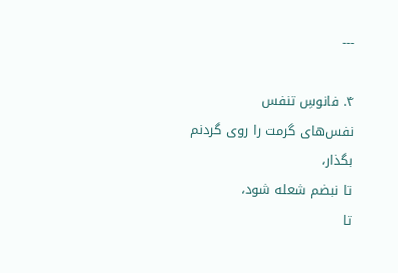---

۴. فانوسِ تنفس
نفس‌های گرمت را روی گردنم بگذار،
تا نبضم شعله شود،
تا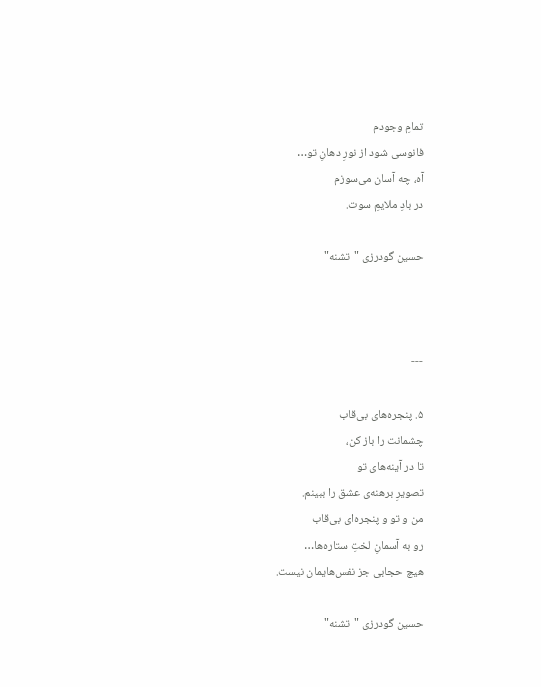تمامِ وجودم
فانوسی شود از نورِ دهانِ تو…
آه، چه آسان می‌سوزم
در بادِ ملایمِ سوت.

حسین گودرزی "تشنه"



---

۵. پنجره‌های بی‌قاب
چشمانت را باز کن،
تا در آینه‌های تو
تصویرِ برهنه‌ی عشق را ببینم.
من و تو و پنجره‌ای بی‌قاب
رو به آسمانِ لختِ ستاره‌ها…
هیچ حجابی جز نفس‌هایمان نیست.

حسین گودرزی "تشنه"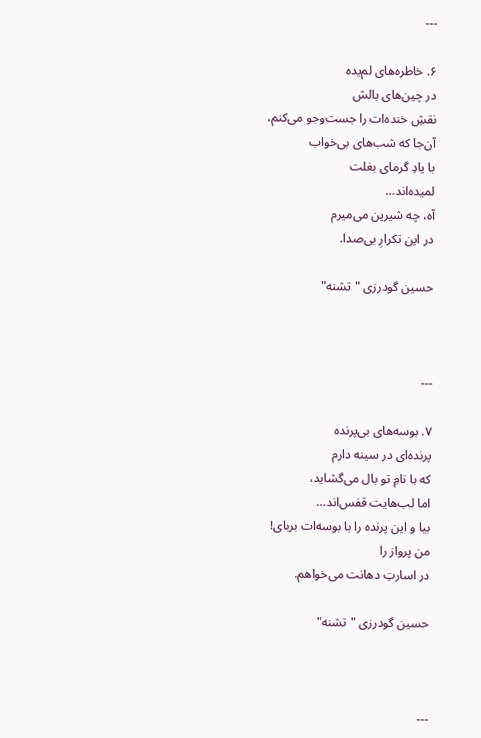---

۶. خاطره‌های لم‌یده
در چین‌های بالش
نقشِ خنده‌ات را جست‌وجو می‌کنم،
آن‌جا که شب‌های بی‌خواب
با یادِ گرمای بغلت
لمیده‌اند…
آه، چه شیرین می‌میرم
در این تکرارِ بی‌صدا.

حسین گودرزی "تشنه"



---

۷. بوسه‌های بی‌پرنده
پرنده‌ای در سینه دارم
که با نامِ تو بال می‌گشاید،
اما لب‌هایت قفس‌اند…
بیا و این پرنده را با بوسه‌ات بربای!
من پرواز را
در اسارتِ دهانت می‌خواهم.

حسین گودرزی "تشنه"



---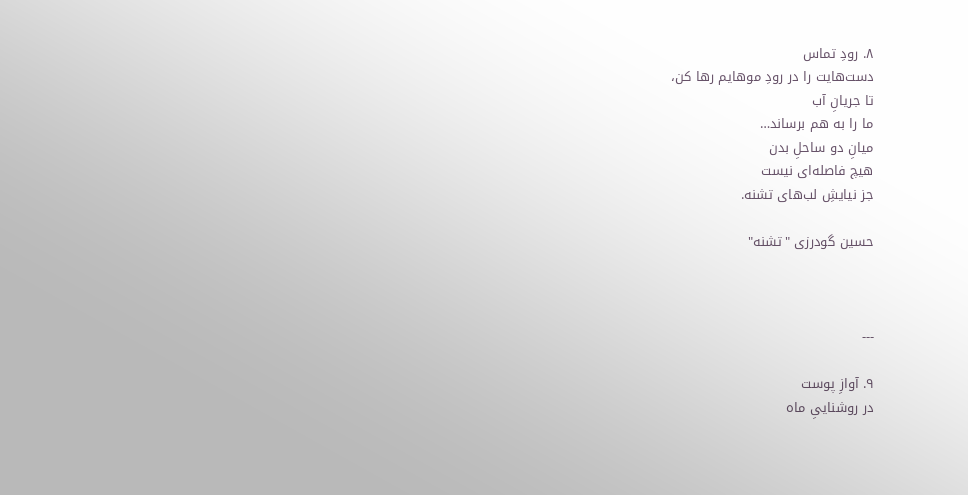۸. رودِ تماس
دست‌هایت را در رودِ موهایم رها کن،
تا جریانِ آب
ما را به هم برساند…
میانِ دو ساحلِ بدن
هیچ فاصله‌ای نیست
جز نیایشِ لب‌های تشنه.

حسین گودرزی "تشنه"



---

۹. آوازِ پوست
در روشناییِ ماه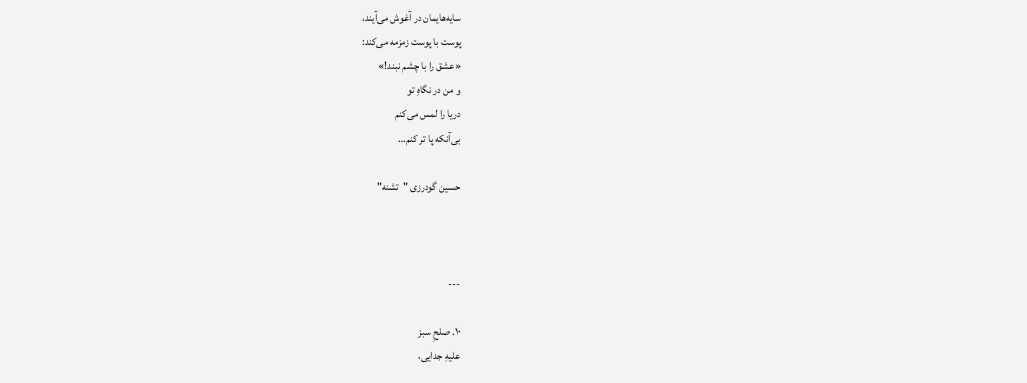سایه‌هایمان در آغوش می‌آیند،
پوست با پوست زمزمه می‌کند:
«عشق را با چشم نبند!»
و من در نگاهِ تو
دریا را لمس می‌کنم
بی‌آنکه پا تر کنم…

حسین گودرزی "تشنه"



---

۱۰. صلحِ سبز
علیهِ جدایی،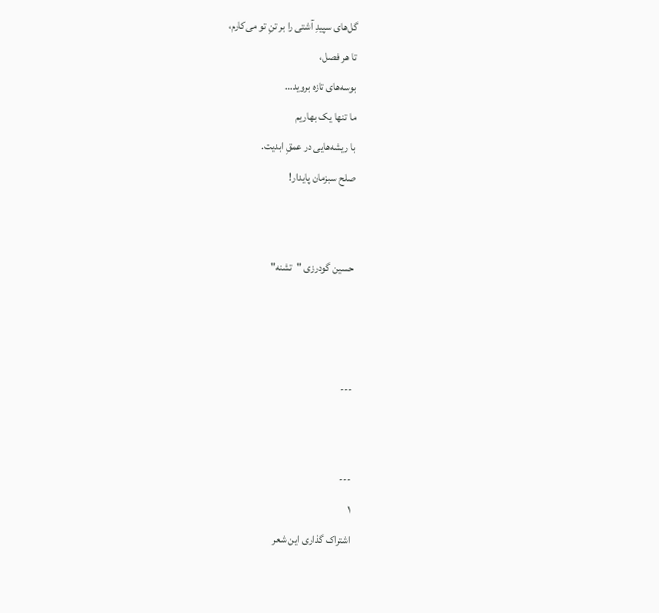گل‌های سپیدِ آشتی را بر تنِ تو می‌کارم،
تا هر فصل،
بوسه‌های تازه بروید…
ما تنها یک بهاریم
با ریشه‌هایی در عمقِ ابدیت.
صلح سبزمان پایدار!


حسین گودرزی "تشنه"



---


---
۱
اشتراک گذاری این شعر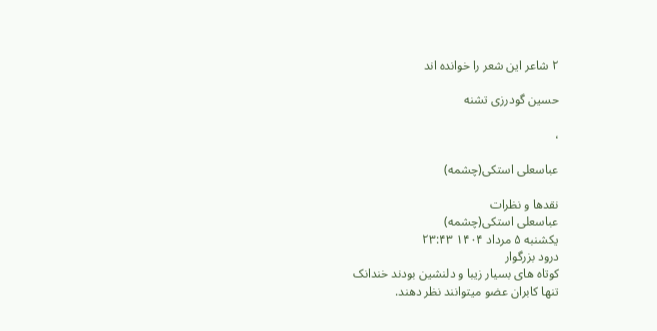۲ شاعر این شعر را خوانده اند

حسین گودرزی تشنه

،

عباسعلی استکی(چشمه)

نقدها و نظرات
عباسعلی استکی(چشمه)
يکشنبه ۵ مرداد ۱۴۰۴ ۲۳:۴۳
درود بزرگوار
کوتاه های بسیار زیبا و دلنشین بودند خندانک
تنها کابران عضو میتوانند نظر دهند.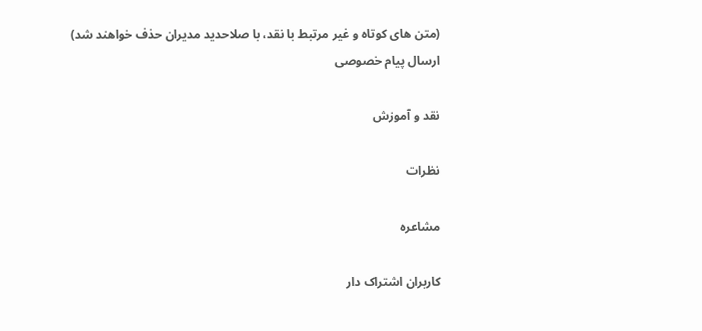(متن های کوتاه و غیر مرتبط با نقد، با صلاحدید مدیران حذف خواهند شد)
ارسال پیام خصوصی

نقد و آموزش

نظرات

مشاعره

کاربران اشتراک دار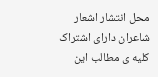محل انتشار اشعار شاعران دارای اشتراک
کلیه ی مطالب این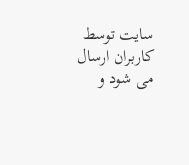سایت توسط کاربران ارسال می شود و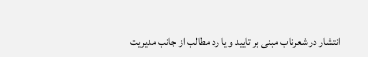انتشار در شعرناب مبنی بر تایید و یا رد مطالب از جانب مدیریت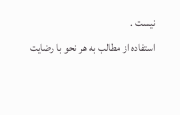نیست .
استفاده از مطالب به هر نحو با رضایت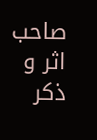صاحب اثر و ذکر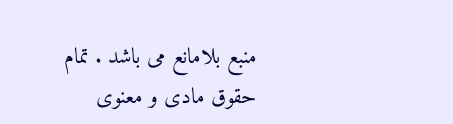منبع بلامانع می باشد . تمام حقوق مادی و معنوی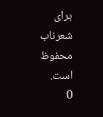برای شعرناب محفوظ است.
0